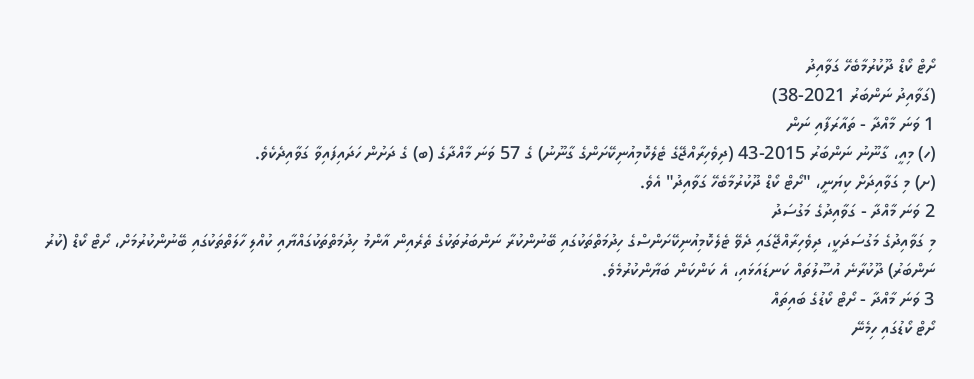ށޯޓް ކޯޑް ދޫކުރުމާބެހޭ ގަވާއިދު
(ގަވާއިދު ނަންބަރު 2021-38)
1 ވަނަ މާއްދާ - ތައާރަފާއި ނަން
(ހ) މިއީ، ގާނޫނު ނަންބަރު 2015-43 (ދިވެހިރާއްޖޭގެ ޓެލެކޮމިއުނިކޭށަންގެ ގާނޫނު) ގެ 57 ވަނަ މާއްދާގެ (ބ) ގެ ދަށުން ހަދައިފައިވާ ގަވާއިދެކެވެ.
(ށ) މި ގަވާއިދަށް ކިޔަނީ، "ށޯޓް ކޯޑް ދޫކުރުމާބެހޭ ގަވާއިދު" އެވެ.
2 ވަނަ މާއްދާ - ގަވާއިދުގެ މަގުސަދު
މި ގަވާއިދުގެ މަގުސަދަކީ، ދިވެހިރާއްޖޭގައި ދެވޭ ޓެލެކޮމިއުނިކޭށަންސްގެ ހިދުމަތްތަކުގައި ބޭނުންކުރާ ނަންބަރުތަކުގެ ތެރެއިން އާންމު ހިދުމަތްތަކުގައްޔާއި ކުއްލި ހާލަތްތަކުގައި ބޭނުންކުރުމަށް، ށޯޓް ކޯޑް (ކުރު ނަންބަރު) ދޫކުރާނެ އުސޫލުތައް ކަނޑައަޅައި، އެ ކަންކަން ބަޔާންކުރުމެވެ.
3 ވަނަ މާއްދާ - ށޯޓް ކޯޑުގެ ބައިތައް
ށޯޓް ކޯޑުގައި ހިމެނޭ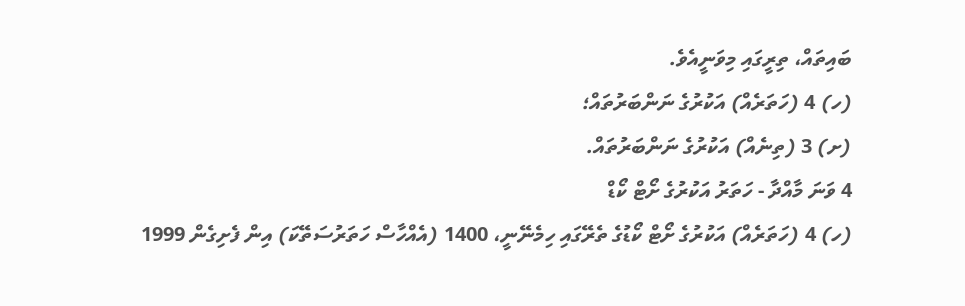ބައިތައް، ތިރީގައި މިވަނީއެވެ.
(ހ) 4 (ހަތަރެއް) އަކުރުގެ ނަންބަރުތައް؛
(ށ) 3 (ތިނެއް) އަކުރުގެ ނަންބަރުތައް.
4 ވަނަ މާއްދާ - ހަތަރު އަކުރުގެ ށޯޓް ކޯޑް
(ހ) 4 (ހަތަރެއް) އަކުރުގެ ށޯޓް ކޯޑުގެ ތެރޭގައި ހިމެނޭނީ، 1400 (އެއްހާސް ހަތަރުސަތޭކަ) އިން ފެށިގެން 1999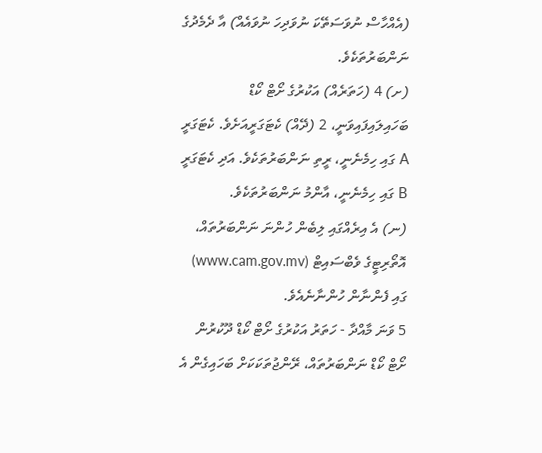(އެއްހާސް ނުވަސަތޭކަ ނުވަދިހަ ނުވައެއް) އާ ދެމެދުގެ ނަންބަރުތަކެވެ.
(ށ) 4 (ހަތަރެއް) އަކުރުގެ ށޯޓް ކޯޑް ބަހައިލައިފައިވަނީ، 2 (ދޭއް) ކެޓަގަރީއަށެވެ. ކެޓަގަރީ A ގައި ހިމެނެނީ، ރީތި ނަންބަރުތަކެވެ. އަދި ކެޓަގަރީ B ގައި ހިމެނެނީ، އާންމު ނަންބަރުތަކެވެ.
(ނ) އެ އިރެއްގައި ލިބެން ހުންނަ ނަންބަރުތައް، އޮތޯރިޓީގެ ވެބްސައިޓް (www.cam.gov.mv) ގައި ފެންނާން ހުންނާނެއެވެ.
5 ވަނަ މާއްދާ - ހަތަރު އަކުރުގެ ށޯޓް ކޯޑް ދޫކުރުން
ށޯޓް ކޯޑް ނަންބަރުތައް، ރޭންޖުތަކަކަށް ބަހައިގެން އެ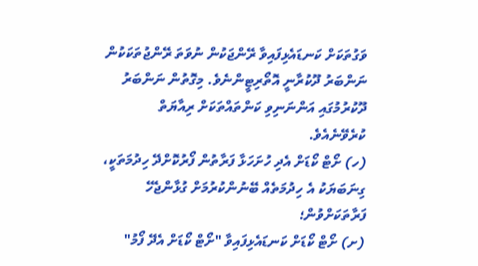ވަގުތަކަށް ކަނޑައެޅިފައިވާ ރޭންޖަކުން ނުވަތަ ރޭންޖުތަކަކުން ނަންބަރު ދޫކުރާނީ އޮތޯރިޓީންނެވެ. މިގޮތުން ނަންބަރު ދޫކުރުމުގައި އަންނަނިވި ކަންތައްތަކަށް ރިއާޔަތް ކުރެވޭނެއެވެ.
(ހ) ށޯޓް ކޯޑަށް އެދި ހުށަހަޅާ ފަރާތުން ފޯރުކޮށްދޭ ހިދުމަތަކީ، ގިނަބަޔަކު އެ ހިދުމަތެއް ބޭނުންކުރުމަށް ގުޅާންޖެހޭ ފަރާތަކަށްވުން؛
(ށ) ށޯޓް ކޯޑަށް ކަނޑައެޅިފައިވާ "ށޯޓް ކޯޑަށް އެދޭ ފޯމު"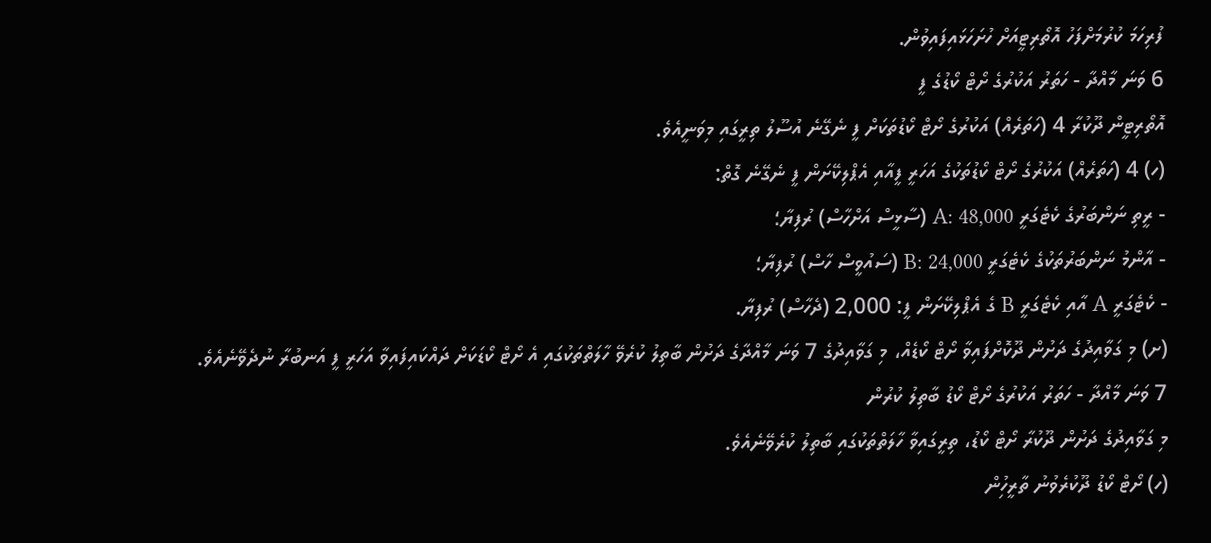ފުރިހަމަ ކުރުމަށްފަހު އޮތޯރިޓީއަށް ހުށަހަޅައިފައިވުން.
6 ވަނަ މާއްދާ - ހަތަރު އަކުރުގެ ށޯޓް ކޯޑުގެ ފީ
އޮތޯރިޓީން ދޫކުރާ 4 (ހަތަރެއް) އަކުރުގެ ށޯޓް ކޯޑުތަކަށް ފީ ނެގޭނެ އުސޫލު ތިރީގައި މިވަނީއެވެ.
(ހ) 4 (ހަތަރެއް) އަކުރުގެ ށޯޓް ކޯޑުތަކުގެ އަހަރީ ފީއާއި އެޕްލިކޭށަން ފީ ނެގޭނެ ގޮތް:
- ރީތި ނަންބަރުގެ ކެޓެގަރީ A: 48,000 (ސާޅީސް އަށްހާސް) ރުފިޔާ؛
- އާންމު ނަންބަރުތަކުގެ ކެޓެގަރީ B: 24,000 (ސައުވީސް ހާސް) ރުފިޔާ؛
- ކެޓެގަރީ A އާއި ކެޓެގަރީ B ގެ އެޕްލިކޭށަން ފީ: 2,000 (ދެހާސް) ރުފިޔާ.
(ށ) މި ގަވާއިދުގެ ދަށުން ދޫކޮށްފައިވާ ށޯޓް ކޯޑެއް، މި ގަވާއިދުގެ 7 ވަނަ މާއްދާގެ ދަށުން ބާތިލު ކުރެވޭ ހާލަތްތަކުގައި އެ ށޯޓް ކޯޑަކަށް ދައްކައިފައިވާ އަހަރީ ފީ އަނބުރާ ނުދެވޭނެއެވެ.
7 ވަނަ މާއްދާ - ހަތަރު އަކުރުގެ ށޯޓް ކޯޑު ބާތިލު ކުރުން
މި ގަވާއިދުގެ ދަށުން ދޫކުރާ ށޯޓް ކޯޑު، ތިރީގައިވާ ހާލަތްތަކުގައި ބާތިލު ކުރެވޭނެއެވެ.
(ހ) ށޯޓް ކޯޑު ދޫކުރެވުނު ތާރީހިުން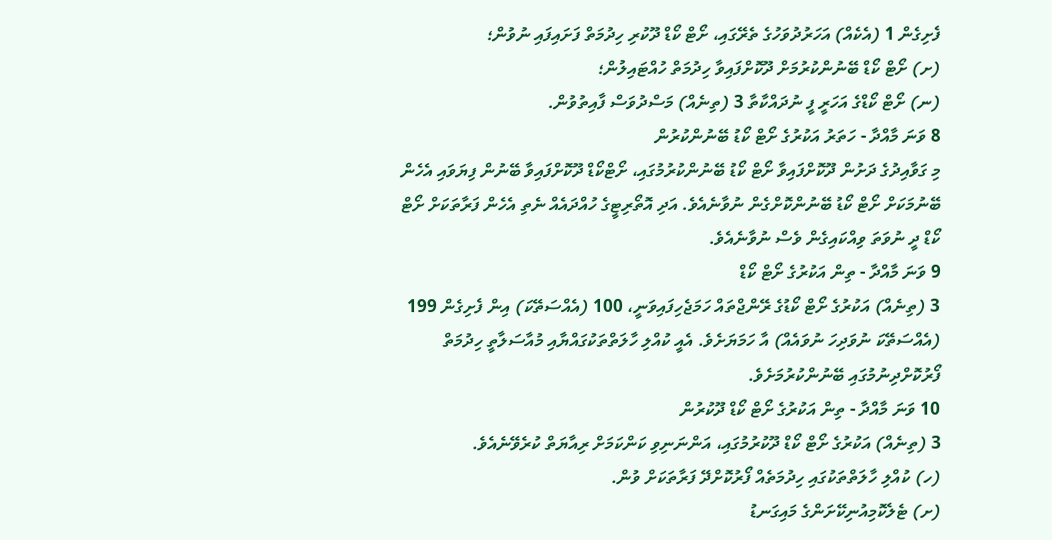ފެށިގެން 1 (އެކެއް) އަހަރުދުވަހުގެ ތެރޭގައި، ށޯޓް ކޯޑް ދޫކުރި ހިދުމަތް ފަށައިފައި ނުވުން؛
(ށ) ށޯޓް ކޯޑް ބޭނުންކުރުމަށް ދޫކޮށްފައިވާ ހިދުމަތް ހުއްޓައިލުން؛
(ނ) ށޯޓް ކޯޑްގެ އަހަރީ ފީ ނުދައްކާތާ 3 (ތިނެއް) މަސްދުވަސް ފާއިތުވުން.
8 ވަނަ މާއްދާ - ހަތަރު އަކުރުގެ ށޯޓް ކޯޑު ބޭނުންކުރުން
މި ގަވާއިދުގެ ދަށުން ދޫކޮށްފައިވާ ށޯޓް ކޯޑު ބޭނުންކުރުމުގައި، ށޯޓްކޯޑް ދޫކޮށްފައިވާ ބޭނުން ފިޔަވައި އެހެން ބޭނުމަކަށް ށޯޓް ކޯޑު ބޭނުންކޮށްގެން ނުވާނެއެވެ. އަދި އޮތޯރިޓީގެ ހުއްދައެއް ނެތި އެހެން ފަރާތަކަށް ށޯޓް ކޯޑް ދީ ނުވަތަ ވިއްކައިގެން ވެސް ނުވާނެއެވެ.
9 ވަނަ މާއްދާ - ތިން އަކުރުގެ ށޯޓް ކޯޑް
3 (ތިނެއް) އަކުރުގެ ށޯޓް ކޯޑުގެ ރޭންޖްތައް ހަމަޖެހިފައިވަނީ، 100 (އެއްސަތޭކަ) އިން ފެށިގެން 199 (އެއްސަތޭކަ ނުވަދިހަ ނުވައެއް) އާ ހަމަޔަށެވެ. އެއީ ކުއްލި ހާލަތްތަކުގައްޔާއި މުއާސަލާތީ ހިދުމަތް ފޯރުކޮށްދިނުމުގައި ބޭނުންކުރުމަށެވެ.
10 ވަނަ މާއްދާ - ތިން އަކުރުގެ ށޯޓް ކޯޑް ދޫކުރުން
3 (ތިނެއް) އަކުރުގެ ށޯޓް ކޯޑް ދޫކުރުމުގައި، އަންނަނިވި ކަންކަމަށް ރިއާޔަތް ކުރެވޭނެއެވެ.
(ހ) ކުއްލި ހާލަތްތަކުގައި ހިދުމަތެއް ފޯރުކޮށްދޭ ފަރާތަކަށް ވުން.
(ށ) ޓެލެކޮމިއުނިކޭށަންގެ މައިގަނޑު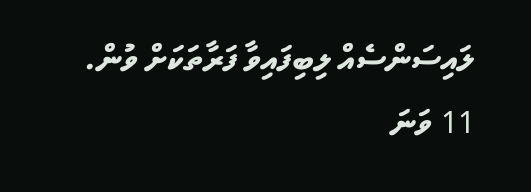ލައިސަންސެއް ލިބިފައިވާ ފަރާތަކަށް ވުން.
11 ވަނަ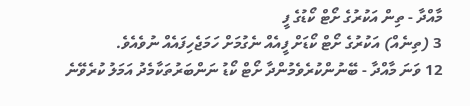މާއްދާ - ތިން އަކުރުގެ ށޯޓް ކޯޑުގެ ފީ
3 (ތިނެއް) އަކުރުގެ ށޯޓް ކޯޑަށް ފީއެއް ނެގުމަށް ހަމަޖެހިފައެއް ނުވެއެވެ.
12 ވަނަ މާއްދާ - ބޭނުންކުރެވެމުންދާ ށޯޓް ކޯޑު ނަންބަރުތަކާމެދު އަމަލު ކުރެވޭނެ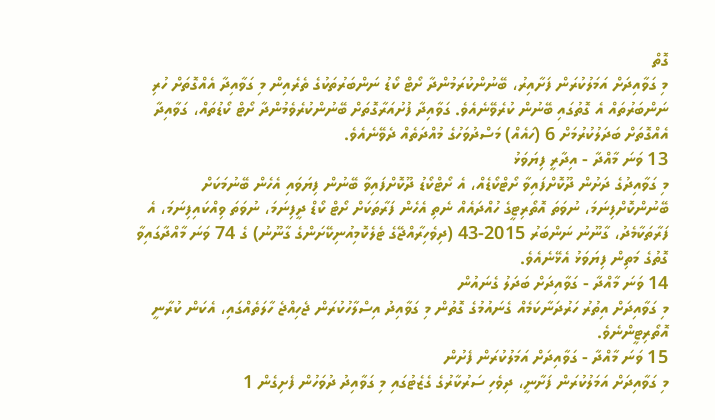ގޮތް
މި ގަވާއިދަށް އަމަލުކުރަން ފަށާއިރު، ބޭނުންކުރަމުންދާ ށޯޓް ކޯޑު ނަންބަރުތަކުގެ ތެރެއިން މި ގަވާއިދާ އެއްގޮތަށް ހުރި ނަންބަރުތައް އެ ގޮތުގައި ބޭނުން ކުރެވޭނެއެވެ. ގަވާއިދާ ފުށުއަރާގޮތަށް ބޭނުންކުރެވެމުންދާ ށޯޓް ކޯޑުތައް، ގަވާއިދާ އެއްގޮތަށް ބަދަލުކުރުމަށް 6 (ހައެއް) މަސްދުވަހުގެ މުއްދަތެއް ދެވޭނެއެވެ.
13 ވަނަ މާއްދާ - އިދާރީ ފިޔަވަޅު
މި ގަވާއިދުގެ ދަށުން ދޫކޮށްފައިވާ ށޯޓްކޯޑެއް، އެ ށޯޓްކޯޑު ދޫކޮށްފައިވާ ބޭނުން ފިޔަވައި އެހެން ބޭނުމަކަށް ބޭނުންކޮށްފިނަމަ، ނުވަތަ އޮތޯރިޓީގެ ހުއްދައެއް ނެތި އެހެން ފަރާތަކަށް ށޯޓް ކޯޑް ދީފިނަމަ، ނުވަތަ ވިއްކައިފިނަމަ، އެ ފަރާތަކާމެދު، ގާނޫނު ނަންބަރު 2015-43 (ދިވެހިރާއްޖޭގެ ޓެލެކޮމިއުނިކޭށަންގެ ގާނޫނު) ގެ 74 ވަނަ މާއްދާގައިވާ ގޮތުގެ މަތިން ފިޔަވަޅު އެޅޭނެއެވެ.
14 ވަނަ މާއްދާ - ގަވާއިދަށް ބަދަލު ގެނައުން
މި ގަވާއިދަށް އިތުރު ހަރުދަނާކަމެއް ގެނައުމުގެ ގޮތުން މި ގަވާއިދު އިސްލާހުކުރަން ޖެހިއްޖެ ހާލަތެއްގައި، އެކަން ކުރާނީ އޮތޯރިޓީންނެވެ.
15 ވަނަ މާއްދާ - ގަވާއިދަށް އަމަލުކުރަން ފެށުން
މި ގަވާއިދަށް އަމަލުކުރަން ފަށާނީ، ދިވެހި ސަރުކާރުގެ ގެޒެޓުގައި މި ގަވާއިދު ދުވަހުން ފެށިގެން 1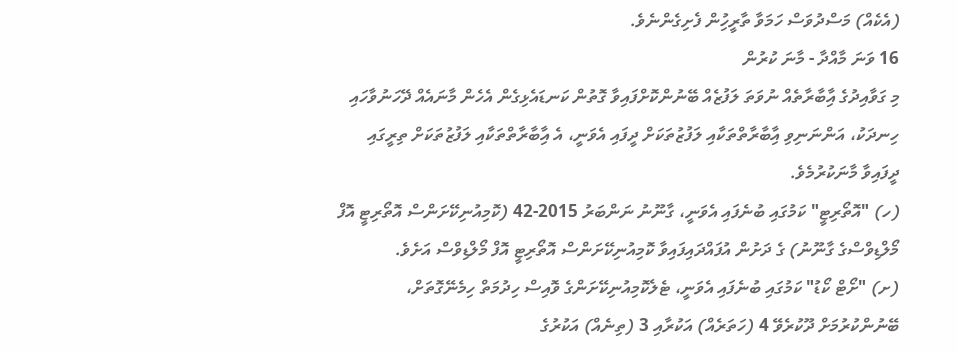(އެކެއް) މަސްދުވަސް ހަމަވާ ތާރީހިުން ފެށިގެންނެވެ.
16 ވަނަ މާއްދާ - މާނަ ކުރުން
މި ގަވާއިދުގެ އާިބާރާތެއް ނުވަތަ ލަފުޒެއް ބޭނުންކޮށްފައިވާ ގޮތުން ކަނޑައެޅިގެން އެހެން މާނައެއް ދޭހަނުވާހައި ހިނދަކު، އަންނަނިވި އާިބާރާތްތަކާއި ލަފުޒުތަކަށް ދީފައި އެވަނީ، އެ އާިބާރާތްތަކާއި ލަފުޒުތަކަށް ތިރީގައި ދީފައިވާ މާނަކުރުމެވެ.
(ހ) "އޮތޯރިޓީ" ކަމުގައި ބުނެފައި އެވަނީ، ގާނޫނު ނަންބަރު 2015-42 (ކޮމިއުނިކޭށަންސް އޮތޯރިޓީ އޮފް މޯލްޑިވްސްގެ ގާނޫނު) ގެ ދަށުން އުފައްދައިފައިވާ ކޮމިއުނިކޭށަންސް އޮތޯރިޓީ އޮފް މޯލްޑިވްސް އަށެވެ.
(ށ) "ށޯޓް ކޯޑު" ކަމުގައި ބުނެފައި އެވަނީ، ޓެލެކޮމިއުނިކޭށަންގެ ވޮއިސް ހިދުމަތް ހިމެނޭގޮތަށް، ބޭނުންކުރުމަށް ދޫކުރެވޭ 4 (ހަތަރެއް) އަކުރާއި 3 (ތިނެއް) އަކުރުގެ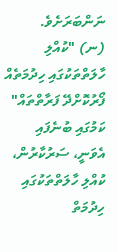ނަންބަރަށެވެ.
(ނ) "ކުއްލި ހާލަތްތަކުގައި ހިދުމަތެއް ފޯރުކޮށްދޭ ފަރާތްތައް" ކަމުގައި ބުނެފައި އެވަނީ، ސަރުކާރުން، ކުއްލި ހާލަތްތަކުގައި ހިދުމަތް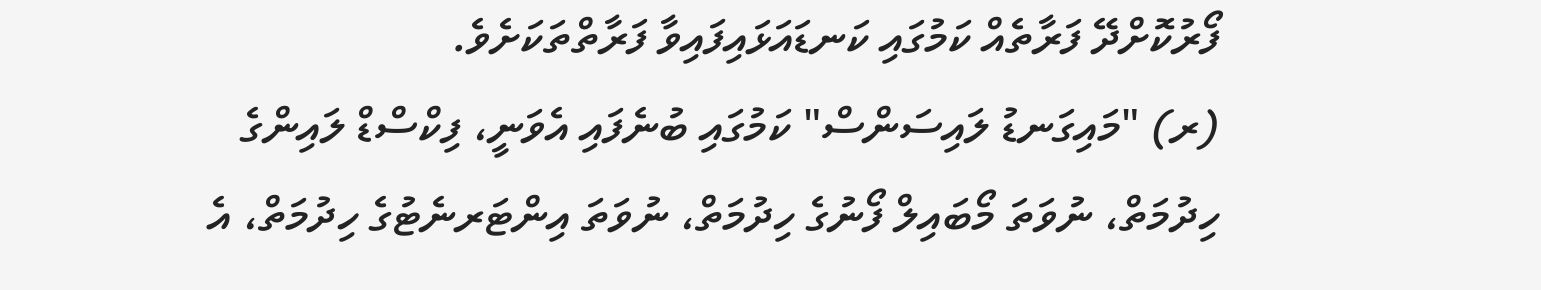ފޯރުކޮށްދޭ ފަރާތެއް ކަމުގައި ކަނޑައަޅައިފައިވާ ފަރާތްތަކަށެވެ.
(ރ) "މައިގަނޑު ލައިސަންސް" ކަމުގައި ބުނެފައި އެވަނީ، ފިކްސްޑް ލައިންގެ ހިދުމަތް، ނުވަތަ މޯބައިލް ފޯނުގެ ހިދުމަތް، ނުވަތަ އިންޓަރނެޓުގެ ހިދުމަތް، އެ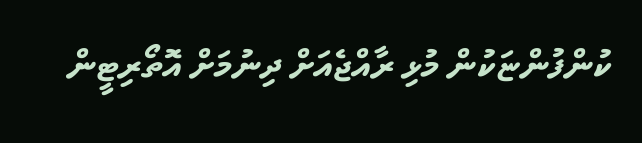ކުންފުންޏަކުން މުޅި ރާއްޖެއަށް ދިނުމަށް އޮތޯރިޓީން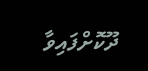ދޫކޮށްފައިވާ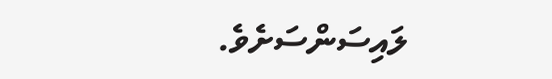ލައިސަންސަށެވެ.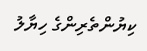ކިޔުންތެރިންގެ ހިޔާލު